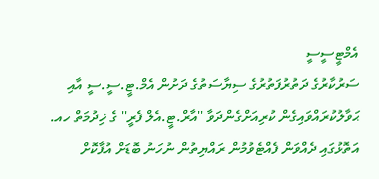އެމްޓީސީސީ
ސަރުކާރުގެ ދަތުރުފަތުރުގެ ސިޔާސަތުގެ ދަށުން އެމް.ޓީ.ސީ.ސީ އާއި ޙަވާލުކުރައްވައިގެން ކުރިއަށްގެންދަވާ ''އާރް.ޓީ.އެލް ފެރީ'' ގެ ޚިދުމަތް ހއ. އަތޮޅުގައި ދެއްވަން ފެއްޓެވުމުން ރައްޔިތުން ނުހަނު ބޮޑަށް އުފާކޮށް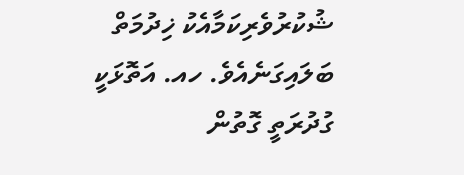ޝުކުރުވެރިކަމާއެކު ޚިދުމަތް ބަލައިގަނެއެވެ. ހއ. އަތޮޅަކީ ގުދުރަތީ ގޮތުން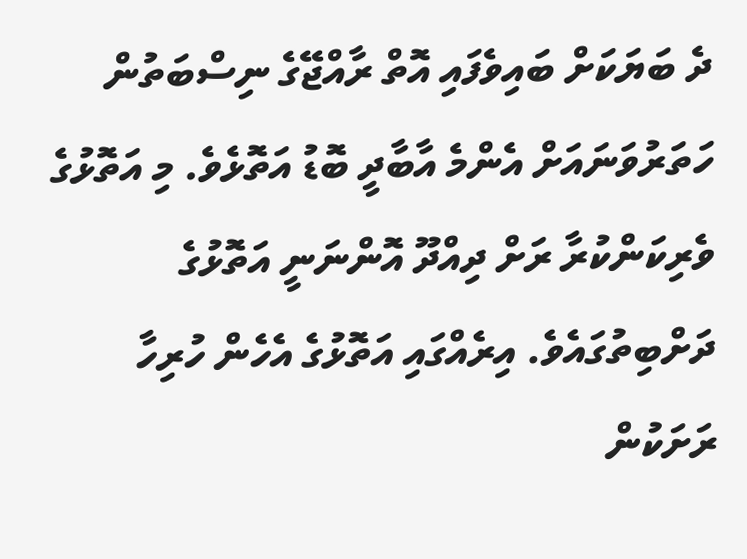ދެ ބަޔަކަށް ބައިވެފައި އޮތް ރާއްޖޭގެ ނިސްބަތުން ހަތަރުވަނައަށް އެންމެ އާބާދީ ބޮޑު އަތޮޅެވެ. މި އަތޮޅުގެ ވެރިކަންކުރާ ރަށް ދިއްދޫ އޮންނަނީ އަތޮޅުގެ ދަށްބިތުގައެވެ. އިރެއްގައި އަތޮޅުގެ އެހެން ހުރިހާ ރަށަކުން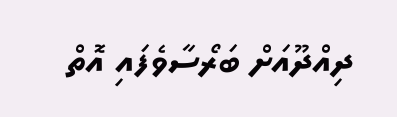ދިއްދޫއަށް ބަރޯސާވެފައި އޮތް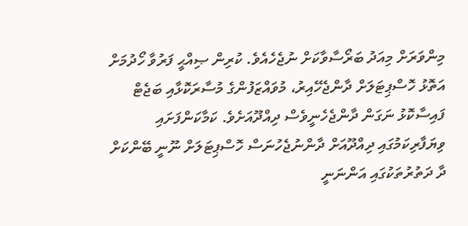މިންވަރަށް މިއަދު ބަރޯސާވާކަށް ނުޖެހެއެވެ. ކުރިން ޞިއްޙީ ފަރުވާ ހޯދުމަށް އަތޮޅު ހޮސްޕިޓަލަށް ދާންޖެހޭއިރު، މުވައްޒަފުންގެ މުސާރަކޮޅާއި ބަޖެޓް ފައިސާކޮޅު ނަގަން ދާންޖެހެނީވެސް ދިއްދޫއަށެވެ. ކަމާކަންފަށައި ވިޔަފާރިކަމުގައި ދިއްދޫއަށް ދާންނުޖެހުނަސް ހޮސްޕިޓަލަށް ނޫނީ ބޭންކަށް ދާ ދަތުރުތަކުގައި އަންނަނީ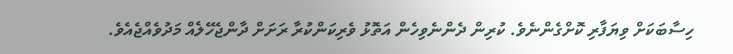ހިސާބަކަށް ވިޔަފާރި ކޮށްގެންނެވެ. ކުރިން ދެންނެވިހެން އަތޮޅު ވެރިކަންކުރާ ރަށަށް ދާންޖެހޭލެއް މަދުވެއްޖެއެވެ.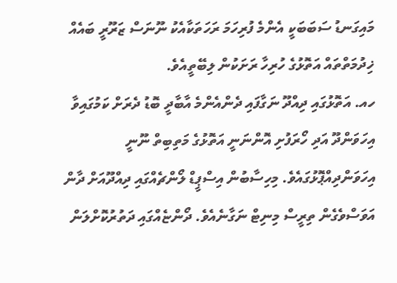މައިގަނޑު ސަބަބަކީ އެންމެ ފުރިހަމަ ރަހަތަކާއެކު ނޫނަސް ޒަރޫރީ ބައެއް ޚިދުމަތްތައް އަތޮޅުގެ ހުރިހާ ރަށަކުން ލިބޭތީއެވެ.
ހއ. އަތޮޅުގައި ދިއްދޫ ނަގާފައި ދެންއެންމެ އާބާދީ ބޮޑު ދެރަށް ކަމުގައިވާ އިހަވަންދޫ އަދި ހޯރަފުށި އޮންނަނީ އަތޮޅުގެ މަތިބިތް ނޫނީ އިހަވަންދިއްޕޮޅުގައެވެ. މިހިސާބުން އިސްޕީޑް ލޯންޗެއްގައި ދިއްދޫއަށް ދާން އަވަސްވެގެން ތިރީސް މިނިޓް ނަގާނެއެވެ. ދޯންޏެއްގައި ދަތުރުކޮށްލަން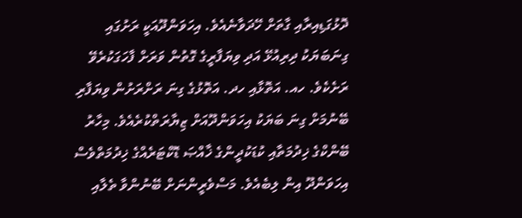ދޮޅުގަޑިއިރާއި ގާތަށް ހޭދަވާނެއެވެ. އިހަވަންދޫއަކީ ރަށުގައި ގިނަބަޔަކު ދިރިއުޅޭ އަދި ވިޔަފާރީގެ ގޮތުން ވަރަށް ފާހަގަކުރެވޭ ރަށެކެވެ. ހއ. އަތޮޅާއި ހދ. އަތޮޅުގެ ގިނަ ރަށްރަށުން ވިޔަފާރި ބޭނުމަށް ގިނަ ބަޔަކު އިހަވަންދޫއަށް ޒިޔާރަތްކުރެއެވެ. މިހާރު ބޭންކްގެ ޚިދުމަތާއި ކުޑަކުދީންގެ ޚާއްޞަ ޑޮކްޓަރެއްގެ ޚިދުމަތްވެސް އިހަވަންދޫ އިން ލިބެއެވެ. މަސްވެރީންނަށް ބޭނުންވާ ތެލާއި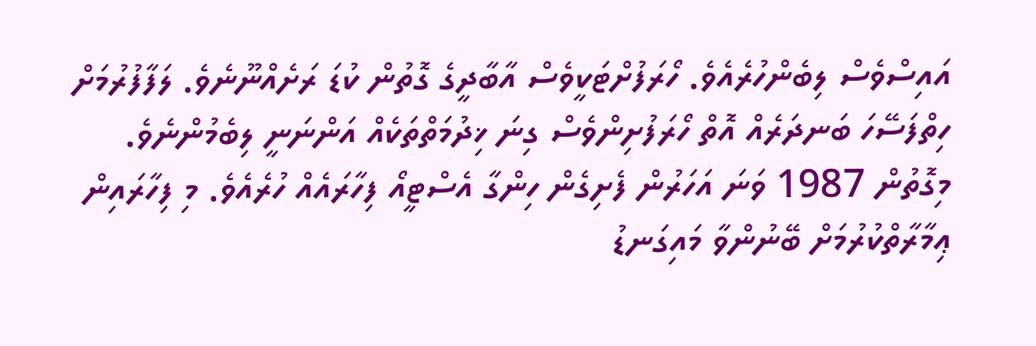އައިސްވެސް ލިބެންހުރެއެވެ. ހޯރަފުށްޓަކީވެސް އާބާދީގެ ގޮތުން ކުޑަ ރަށެއްނޫނެވެ. ލަފާފުރުމަށް ހިތްފަސޭހަ ބަނދަރެއް އޮތް ހޯރަފުށިންވެސް ގިނަ ޚިދުމަތްތަކެއް އަންނަނީ ލިބެމުންނެވެ. މިގޮތުން 1987 ވަނަ އަހަރުން ފެށިގެން ހިންގާ އެސްޓީއޯ ފިހާރައެއް ހުރެއެވެ. މި ފިހާރައިން ޢިމާރާތްކުރުމަށް ބޭނުންވާ މައިގަނޑު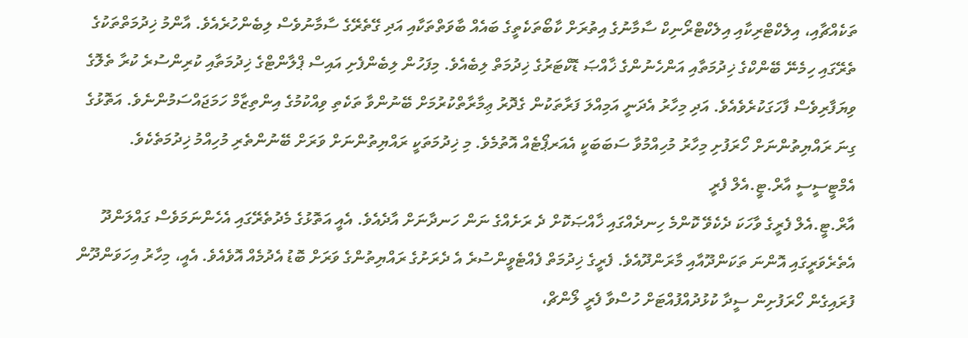ތަކެއްޗާއި، އިލެކްޓްރިކާއި އިލެކްޓްރޯނިކް ސާމާނުގެ އިތުރަށް ކާބޯތަކެތީގެ ބައެއް ބާވަތްތަކާއި އަދި ގޭތެރޭގެ ސާމާނުވެސް ލިބެންހުރެއެވެ. އާންމު ޚިދުމަތްތަކުގެ ތެރޭގައި ހިމެނޭ ބޭންކްގެ ޚިދުމަތާއި އަންހެނުންގެ ޚާއްޞަ ޑޮކްޓަރުގެ ޚިދުމަތް ލިބެއެވެ. މިފަހުން ލިބެންފެށި އައިސް ޕްލާންޓްގެ ޚިދުމަތާއި ކުރިންސުރެ ކުރާ ތެލޮގެ ވިޔަފާރިވެސް ފާހަގަކުރެވެއެވެ. އަދި މިހާރު އެދަނީ އަމިއްލަ ފަރާތަކުން ގެދޮރު ޢިމާރާތްކުރުމަށް ބޭނުންވާ ތަކެތި ވިއްކުމުގެ އިންތިޒާމް ހަމަޖައްސަމުންނެވެ. އަތޮޅުގެ ގިނަ ރައްޔިތުންނަށް ހޯރަފުށި މިހާރު މުހިއްމުވާ ސަބަބަކީ އެއަރޕޯޓެއް އޮތުމެވެ. މި ޚިދުމަތަކީ ރައްޔިތުންނަށް ވަރަށް ބޭނުންތެރި މުހިއްމު ޚިދުމަތެކެވެ.
އެމްޓީސީސީ އާރް.ޓީ.އެލް ފެރީ
އާރް.ޓީ.އެލް ފެރީގެ ވާހަކަ ދެކެވޭ ކޮންމެ ހިނދެއްގައި ޚާއްޞަކޮށް ދެ ރަށެއްގެ ނަން ހަނދާނަށް އާދެއެވެ. އެއީ އަތޮޅުގެ މެދުތެރޭގައި އެހެންނަމަވެސް ގައްލަންދޫ އެތެރެވަރީގައި އޮންނަ ތަކަންދޫއާއި މާރަންދޫއެވެ. ފެރީގެ ޚިދުމަތް ފެއްޓެވީންސުރެ އެ ދެރަށުގެ ރައްޔިތުންގެ ވަރަށް ބޮޑު އެދުމެއް އޮވެއެވެ. އެއީ، މިހާރު އިހަވަންދޫން ފުރައިގެން ހޯރަފުށިން ސީދާ ކުޅުދުއްފުއްޓަށް ހުސްވާ ފެރީ ލޯންޗް،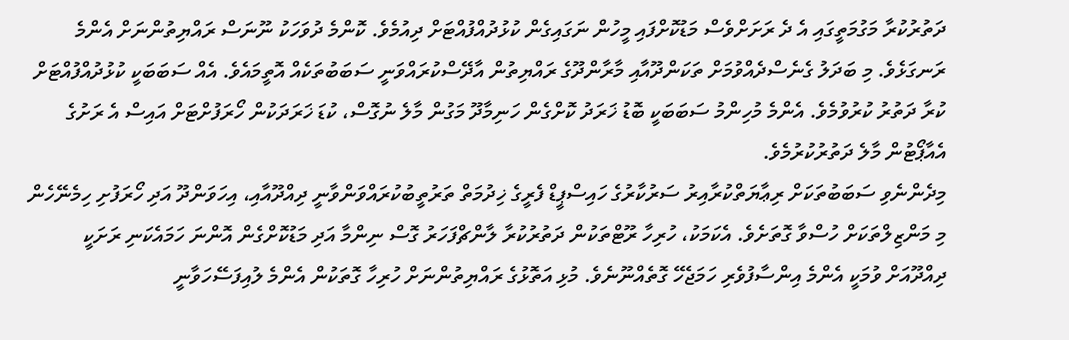ދަތުރުކުރާ މަގުމަތީގައި އެ ދެ ރަށަށްވެސް މަޑުކޮށްފައި މީހުން ނަގައިގެން ކުޅުދުއްފުއްޓަށް ދިއުމެވެ. ކޮންމެ ދުވަހަކު ނޫނަސް ރައްޔިތުންނަށް އެންމެ ރަނގަޅެވެ. މި ބަދަލު ގެނެސްދެއްވުމަށް ތަކަންދޫއާއި މާރާންދޫގެ ރައްޔިތުން އާދޭސްކުރައްވަނީ ސަބަބުތަކެއް އޮތީމައެވެ. އެއް ސަބަބަކީ ކުޅުދުއްފުއްޓަށް ކުރާ ދަތުރު ކުރުވުމެވެ. އެންމެ މުހިންމު ސަބަބަކީ ބޮޑު ޚަރަދު ކޮށްގެން ހަނިމާދޫ މަގުން މާލެ ނުގޮސް، ކުޑަ ޚަރަދަކުން ހޯރަފުށްޓަށް އައިސް އެ ރަށުގެ އެއާޕޯޓުން މާލެ ދަތުރުކުރުމެވެ.
މިދެންނެވި ސަބަބުތަކަށް ރިޢާޔަތްކުރާއިރު ސަރުކާރުގެ ހައިސްޕީޑް ފެރީގެ ޚިދުމަތް ތަރުތީބުކުރައްވަންވާނީ ދިއްދޫއާއި، އިހަވަންދޫ އަދި ހޯރަފުށި ހިމެނޭހެން މި މަންޒިލްތަކަށް ހުސްވާ ގޮތަށެވެ. އެކަމަކު، ހުރިހާ ރޫޓްތަކުން ދަތުރުކުރާ ލާންޗްފަހަރު ގޮސް ނިންމާ އަދި މަޑުކޮށްގެން އޮންނަ ހަމައެކަނި ރަށަކީ ދިއްދޫއަށް ވުމަކީ އެންމެ އިންސާފުވެރި ހަމަޖެހޭ ގޮތެއްނޫނެވެ. މުޅި އަތޮޅުގެ ރައްޔިތުންނަށް ހުރިހާ ގޮތަކުން އެންމެ ލުއިފަސޭހަވާނީ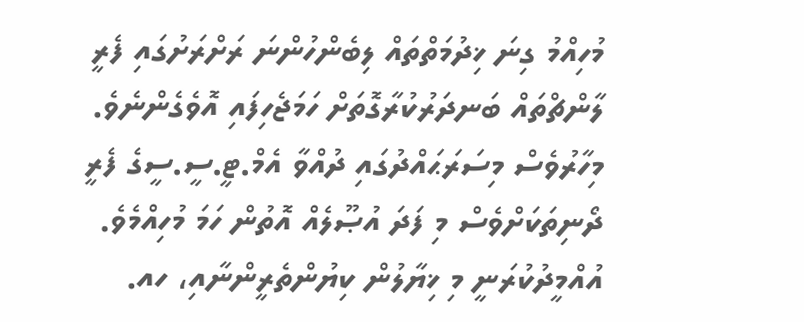މުހިއްމު ގިނަ ޚިދުމަތްތައް ލިބެންހުންނަ ރަށްރަށުގައި ފެރީ ލާންޗްތައް ބަނދަރުކުރާގޮތަށް ހަމަޖެހިފައި އޮވެގެންނެވެ. މިހާރުވެސް މިސަރަޙައްދުގައި ދުއްވާ އެމް.ޓީ.ސީ.ސީގެ ފެރީ ދޯނިތަކަށްވެސް މި ފަދަ އުޞޫލެއް އޮތުން ހަމަ މުހިއްމެވެ. އުއްމީދުކުރަނީ މި ޚިޔާލުން ކިޔުންތެރީންނާއި، ހއ.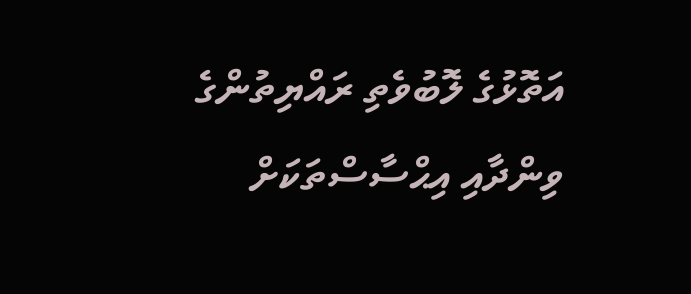އަތޮޅުގެ ލޮބުވެތި ރައްޔިތުންގެ ވިންދާއި އިޙްސާސްތަކަށް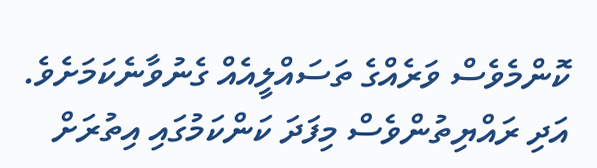ކޮންމެވެސް ވަރެއްގެ ތަސައްލީއެއް ގެނުވާނެކަމަށެވެ. އަދި ރައްޔިތުންވެސް މިފަދަ ކަންކަމުގައި އިތުރަށް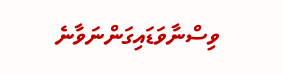ވިސްނާވަޑައިގަންނަވާނެ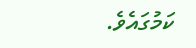ކަމުގައެވެ.